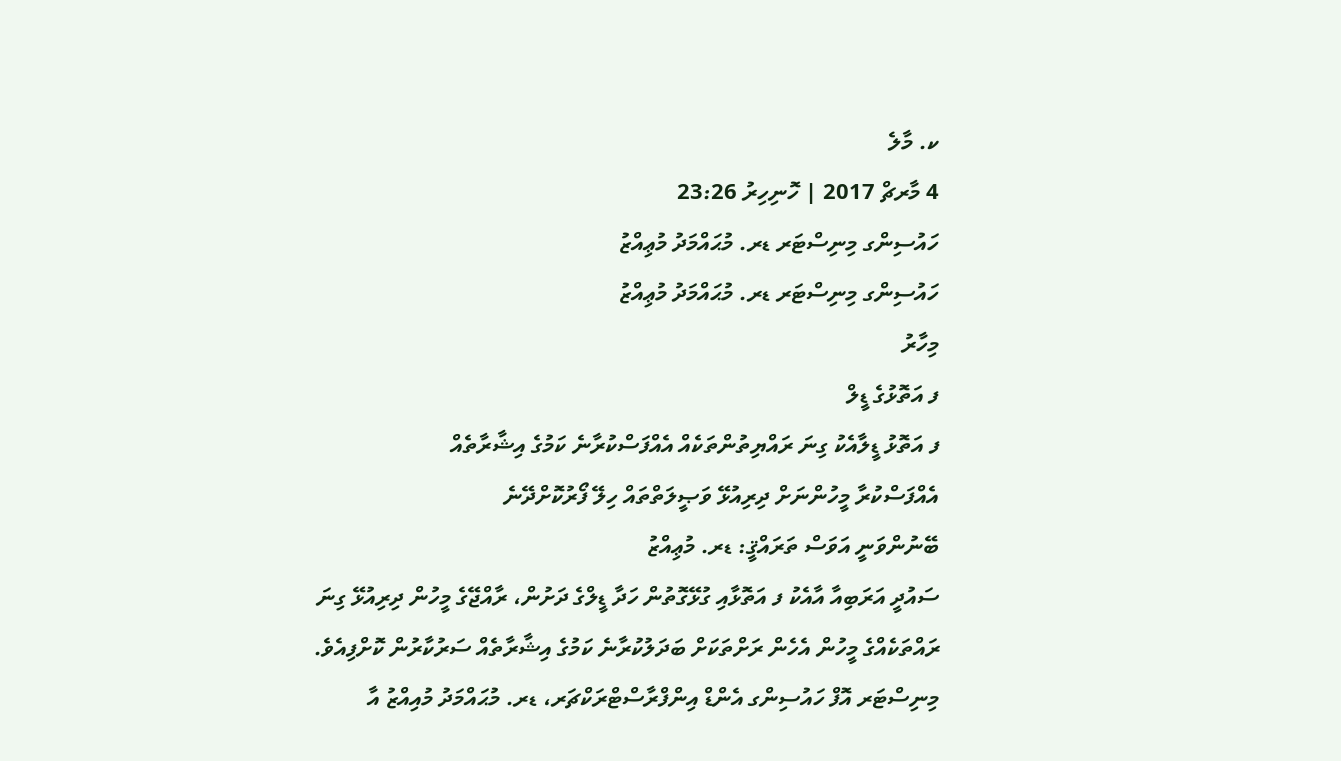ކ. މާލެ
4 މާރޗް 2017 | ހޮނިހިރު 23:26
ހައުސިންގ މިނިސްޓަރ ޑރ. މުޙައްމަދު މުޢިއްޒު
ހައުސިންގ މިނިސްޓަރ ޑރ. މުޙައްމަދު މުޢިއްޒު
މިހާރު
ފ އަތޮޅުގެ ޑީލް
ފ އަތޮޅު ޑީލާއެކު ގިނަ ރައްޔިތުންތަކެއް އެއްފަސްކުރާނެ ކަމުގެ އިޝާރާތެއް
އެއްފަސްކުރާ މީހުންނަށް ދިރިއުޅޭ ވަޞީލަތްތައް ހިލޭ ފޯރުކޮށްދޭނެ
ބޭނުންވަނީ އަވަސް ތަރައްޤީ: ޑރ. މުޢިއްޒު
ސައުދީ އަރަބިއާ އާއެކު ފ އަތޮޅާއި ގުޅޭގޮތުން ހަދާ ޑީލްގެ ދަށުން، ރާއްޖޭގެ މީހުން ދިރިއުޅޭ ގިނަ ރައްތަކެއްގެ މީހުން އެހެން ރަށްތަކަށް ބަދަލުކުރާނެ ކަމުގެ އިޝާރާތެއް ސަރުކާރުން ކޮށްފިއެވެ.
މިނިސްޓަރ އޮފް ހައުސިންގ އެންޑް އިންފްރާސްޓްރަކްޗަރ، ޑރ. މުޙައްމަދު މުއިއްޒު އާ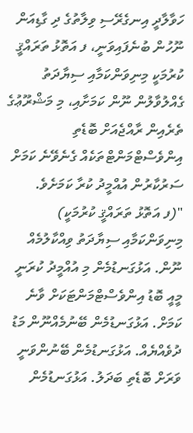ހަވާލާދީ އިނގެރޭސި ވިލާތުގެ ދި ގާޑިއަން ނޫހުން ބުނެފައިވަނީ، ފ އަތޮޅު ތަރައްޤީ ކުރުމަކީ މިނިވަންކަމާއި ސިޔާދަތު ގެއްލުވާލުން ނޫން ކަމަށާއި، މި މަޝްރޫޢުގެ ތެރެއިން ރާއްޖެއަށް ބޮޑެތި އިންވެސްޓްމަންޓްތަކެއް ގެނެވޭނެ ކަމަށް ސަރުކާރުން އުއްމީދު ކުރާ ކަމަށެވެ.
"(ފ އަތޮޅު ތަރައްޤީ ކުރުމަކީ) މިނިވަންކަމާއި ސިޔާދަތު ވިއްކާލުމެއް ނޫން. އަޅުގަނޑުމެން މި އުއްމީދު ކުރަނީ މީއީ ބޮޑު އިންވެސްޓްމަންޓަކަށް ވާނެ ކަމަށް. އަޅުގަނޑުމެން ބޭނުމެއްނޫން މަޑު ދުވެއްޔެއް. އަޅުގަނޑުމެން ބޭނުންވަނީ ވަރަށް ބޮޑެތި ބަދަލު. އަޅުގަނޑުމެން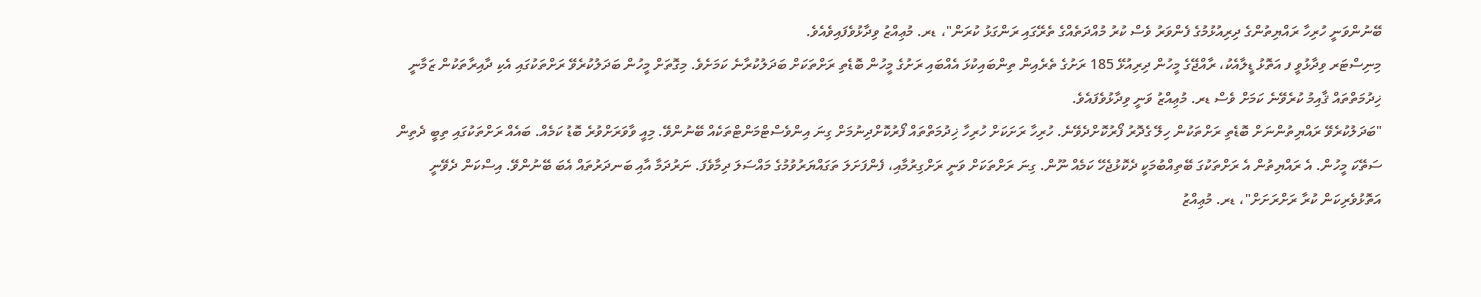ބޭނުންވަނީ ހުރިހާ ރައްޔިތުންގެ ދިރިއުޅުމުގެ ފެންވަރު ވެސް ކުރު މުއްދަތެއްގެ ތެރޭގައި ރަންގަޅު ކުރަން"، ޑރ. މުޢިއްޒު ވިދާޅުވެފައިވެއެވެ.
މިނިސްޓަރ ވިދާޅުވީ ފ އަތޮޅު ޑީލާއެކު، ރާއްޖޭގެ މީހުން ދިރިއުޅޭ 185 ރަށުގެ ތެރެއިން ތިންބައިކުޅަ އެއްބައި ރަށުގެ މީހުން ބޮޑެތި ރަށްތަކަށް ބަދަލުކުރާނެ ކަމަށެވެ. މިގޮތަށް މީހުން ބަދަލުކުރެވޭ ރަށްތަކުގައި އެކި ދާއިރާތަކުން ޒަމާނީ ޚިދުމަތްތައް ޤާއިމު ކުރެވޭނެ ކަމަށް ވެސް ޑރ. މުޢިއްޒު ވަނީ ވިދާޅުވެފައެވެ.
"ބަދަލުކުރެވޭ ރައްޔިތުންނަށް ބޮޑެތި ރަށްތަކުން ހިލޭ ގެދޮރު ފޯރުކޮށްދެވޭނެ. ހުރިހާ ރަށަކަށް ހުރިހާ ޚިދުމަތްތައް ފޯރުކޮށްދިނުމަށް ގިނަ އިންވެސްޓްމަންޓްތަކެއް ބޭނުންވޭ. މިއީ ވާވަރަށްވުރެ ބޮޑު ކަމެއް. ބައެއް ރަށްތަކުގައި ތިބީ ދެތިން ސަތޭކަ މީހުން. އެ ރައްޔިތުން އެ ރަށްތަކުގަ ބޭތިއްބުމަކީ ދެކޮޅުޖެހޭ ކަމެއް ނޫން. ގިނަ ރަށްތަކަށް ވަނީ ރަށްގިރުމާއި، ފެންފަށަލަ ތަގައްޔަރުވުމުގެ މައްސަލަ ދިމާވެފަ. ނަރުދަމާ އާއި ބަނދަރުތައް އެބަ ބޭނުންވޭ. އިސްކަން ދެވޭނީ އަތޮޅުވެރިކަން ކުރާ ރަށްރަށަށް"، ޑރ. މުޢިއްޒު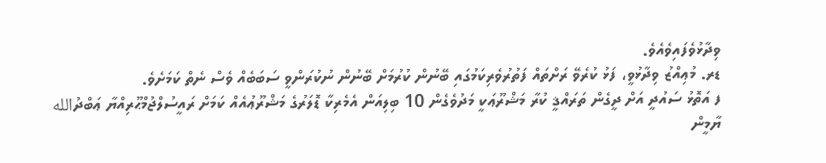ވިދާޅުވެފައިވެއެވެ.
ޑރ. މުޢިއްޒު ވިދާޅުވީ، ފަޅު ކުރެވޭ ރަށްތައް ފަތުރުވެރިކަމުގައި ބޭނުން ކުރުމަށް ބޭނުން ނުކުރަންވީ ސަބަބެއް ވެސް ނެތް ކަމަށެވެ.
ފ އަތޮޅު ސައުދީ އަށް ދީގެން ތަރައްޤީ ކުރާ މަޝްރޫޢަކީ މަދުވެގެން 10 ބިލިއަން އެމެރިކާ ޑޮލަރުގެ މަޝްރޫޢުއެއް ކަމަށް ރައީސުލްޖުމްޙޫރިއްޔާ ޢަބްދުالله ޔާމީން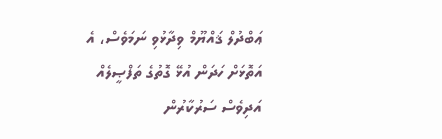ޢަބްދުލް ޤައްޔޫމް ވިދާޅުވި ނަމަވެސް، އެ އަތޮޅަށް ހަދަން އުޅޭ ގޮތުގެ ތަފްޞީލެއް އަދިވެސް ސަރުކާރުން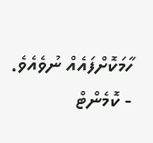ހާމަކޮށްފައެއް ނުވެއެވެ.
- ކޮމެންޓް